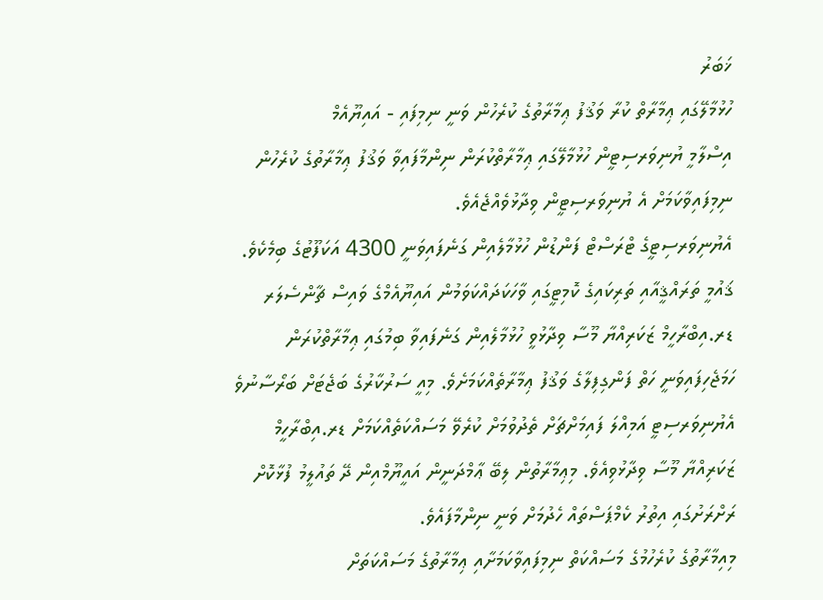ޚަބަރު
ހުޅުމާލޭގައި ޢިމާރާތް ކުރާ ވަޤުފު ޢިމާރާތުގެ ކުރެހުން ވަނީ ނިމިފައި - އައިޔޫއެމް
އިސްލާމީ ޔުނިވަރސިޓީން ހުޅުމާލޭގައި ޢިމާރާތްކުރަން ނިންމާފައިވާ ވަޤުފު ޢިމާރާތުގެ ކުރެހުން ނިމިފައިވާކަމަށް އެ ޔުނިވަރސިޓީން ވިދާޅުވެއްޖެއެވެ.
އެޔުނިވަރސިޓީގެ ޓްރަސްޓް ފަންޑުން ހުޅުމާލެއިން ގަނެފައިވަނީ 4300 އަކަފޫޓުގެ ބިމެކެވެ. ޤައުމީ ތަރައްޤީއާއި ތަރިކައިގެ ކޮމިޓީގައި ވާހަކަދައްކަވަމުން އައިޔޫއެމްގެ ވައިސް ޗާންސެލަރ ޑރ.އިބްރާހީމް ޒަކަރިއްޔާ މޫސާ ވިދާޅުވީ ހުޅުމާލެއިން ގަނެފައިވާ ބިމުގައި ޢިމާރާތްކުރަން ހަމަޖެހިފައިވަނީ ހަތް ފަންގިފިލާގެ ވަޤުފު ޢިމާރާތެއްކަމަށެވެ. މިއީ ސަރުކާރުގެ ބަޖެޓަށް ބަރޯސާނުވެ އެޔުނިވަރސިޓީ އަމިއްލަ ފައިމަށްޗަށް ތެދުވުމަށް ކުރެވޭ މަސައްކަތެއްކަމަށް ޑރ.އިބްރާހީމް ޒަކަރިއްޔާ މޫސާ ވިދާޅުވިއެވެ. މިޢިމާރާތުން ލިބޭ ޢާމްދަނީން އައީޔޫމްއިން ދޭ ތައުލީމު ފުޅާކޮށް ރަށްރަށުގައި އިތުރު ކެމްޕަސްތައް ހެދުމަށް ވަނީ ނިންމާފައެވެ.
މިއިމާރާތުގެ ކުރެހުމުގެ މަސައްކަތް ނިމިފައިވާކަމަށާއި ޢިމާރާތުގެ މަސައްކަތަށް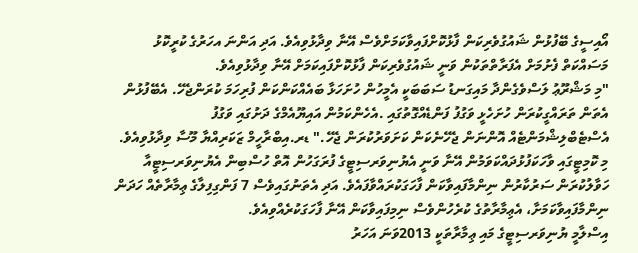އޯއިސީގެ ބޭފުޅުން ޝައުގުވެރިކަން ފާޅުކޮށްފައިވާކަމަށްވެސް އޭނާ ވިދާޅުވިއެވެ. އަދި އަންނަ އހަރުގެ ކުރީކޮޅު މަސައްކަތް ފެށުމަށް އެފަރާތްތަކުން ވަނީ ޝައުގުވެރިކަން ފާޅުކޮށްފައިކަމަށް އޭނާ ވިދާޅުވިއެވެ.
"މި މަޝްރޫޢު ލަސްވެގެންދާ މައިގަނޑު ސަބަބަކީ އެމީހުން ހުށަހަޅާ ބައެއްކަންކަން ފުރިހަމަ ކުރަންޖެހޭ. އެބޭފުޅުން އެތަން ތަރައްގީކުރަން ހުށަހެޅީ ވަގުފު ފަންޑެއްގޮތުގައި .އެހެންކަމުން އައިޔޫއެމްގެ ދަށުގައި ވަގުފު އެސްޓެބްލިޝްމަންޓެއް އޮންނަން ޖެހޭނެކަން ކަށަވަރުކުރަން ޖެހޭ." ޑރ.އިބްރާހީމް ޒަކަރިއްޔާ މޫސާ ވިދާޅުވިއެވެ.
މި ކޮމިޓީގައި ވާހަކަފުޅުދައްކަވަމުން އޭނާ ވަނީ އެޔުނިވަރސިޓީގެ ފުރަގަހުން އޮތް ހުސްބިން އެޔުނިވަރސިޓީއާ ހަވާލުކުރަން ސަރުކާރުން ނިންމާފައިވާކަން ފާހަގަކުރައްވާފައެވެ. އަދި އެތަނުގައިވެސް 7 ފަންގިފިލާގެ ޢިމާރާތެއް ހަދަން ނިންމާފައިވާކަމަށާ، އެޢިމާރާތުގެ ކުރެހުންވެސް ނިމިފައިވާކަން އޭނާ ފާހަގަކުރެއްވިއެވެ.
އިސްލާމީ ޔުނިވަރސިޓީގެ މައި ޢިމާރާތަކީ 2013ވަނަ އަހަރު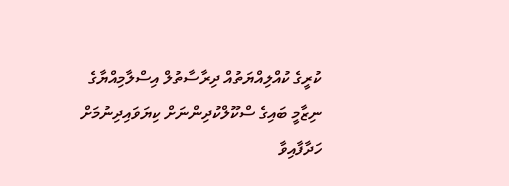ކުރީގެ ކުއްލިއްޔަތުއް ދިރާސާތުލް އިސްލާމިއްޔާގެ ނިޒާމީ ބައިގެ ސްކޫލްކުދިންނަށް ކިޔަވައިދިނުމަށް ހަދާފާއިވާ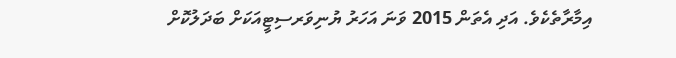އިމާރާތެކެވެ. އަދި އެތަން 2015 ވަނަ އަހަރު ޔުނިވަރސިޓީއަކަށް ބަދަލުކޮށް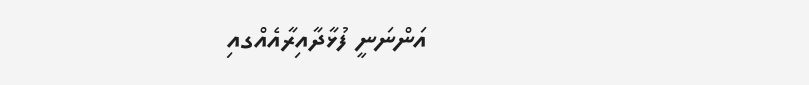އަންނަނީ ފުޅާދާއިރާއެއްގއި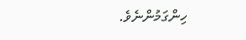ހިންގަމުންނެވެ.